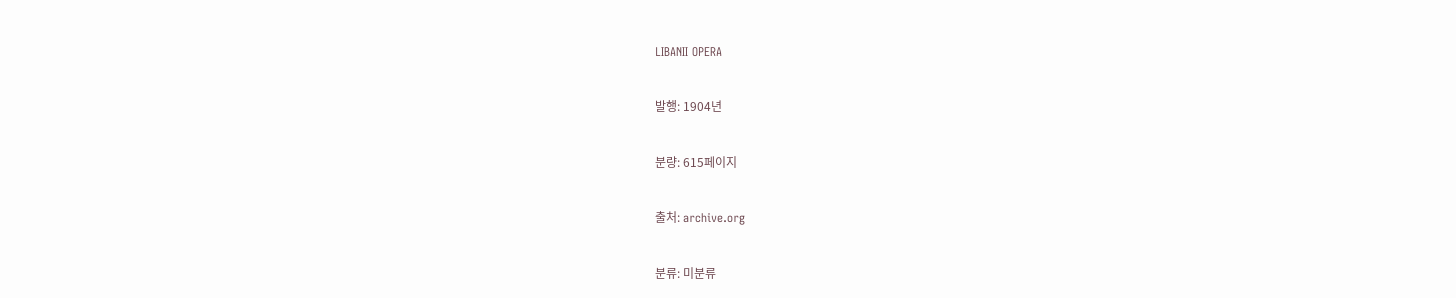LIBANII OPERA

발행: 1904년

분량: 615페이지

출처: archive.org

분류: 미분류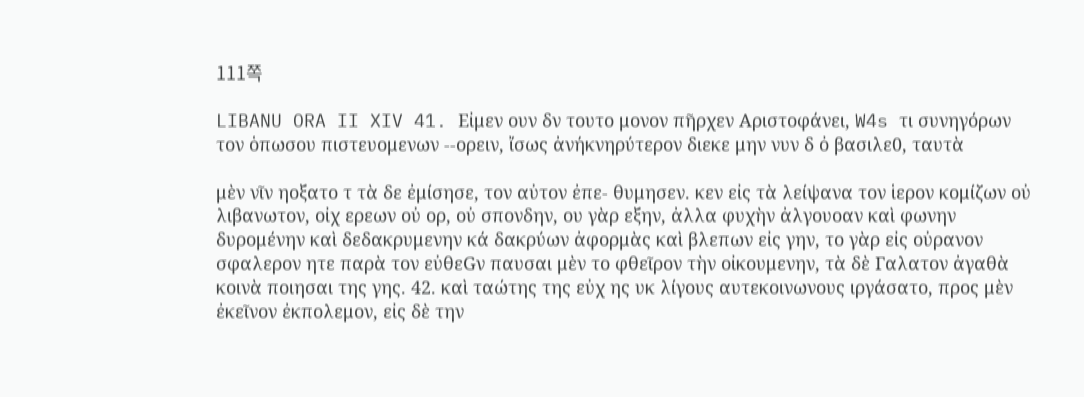111쪽

LIBANU ORA II XIV 41. Εἰμεν ουν δν τουτο μονον πῆρχεν Αριστοφάνει, W4s τι συνηγόρων τον ὁπωσου πιστευομενων --ορειν, ἴσως ἀνήκνηρύτερον διεκε μην νυν δ ὀ βασιλε0, ταυτὰ

μὲν νῖν ηοξατο τ τὰ δε ἐμίσησε, τον αὐτον ἐπε- θυμησεν. κεν εἰς τὰ λείψανα τον ἱερον κομίζων οὐ λιβανωτον, οἰχ ερεων οὐ ορ, οὐ σπονδην, ου γὰρ εξην, ἀλλα φυχὴν ἀλγουοαν καὶ φωνην δυρομένην καὶ δεδακρυμενην κά δακρύων ἀφορμὰς καὶ βλεπων εἰς γην, το γὰρ εἰς οὐρανον σφαλερον ητε παρὰ τον εὐθεGν παυσαι μὲν το φθεῖρον τὴν οἰκουμενην, τὰ δὲ Γαλατον ἀγαθὰ κοινὰ ποιησαι της γης. 42. καὶ ταώτης της εὐχ ης υκ λίγους αυτεκοινωνους ιργάσατο, προς μὲν ἐκεῖνον ἐκπολεμον, εἰς δὲ την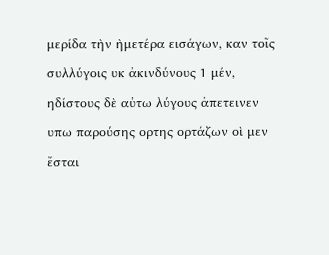μερίδα τὴν ὴμετέρα εισάγων, καν τοῖς συλλύγοις υκ ἀκινδύνους 1 μέν, ηδίστους δὲ αὐτω λύγους ἀπετεινεν υπω παρούσης ορτης ορτάζων οὶ μεν ἔσται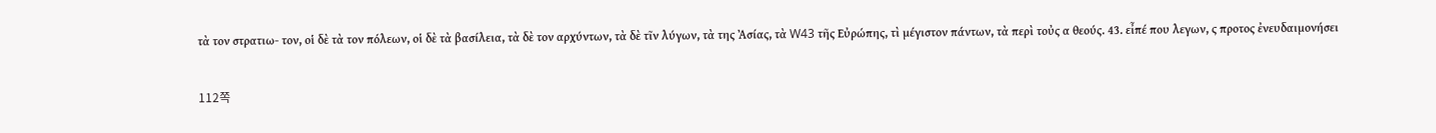τὰ τον στρατιω- τον, οἱ δὲ τὰ τον πόλεων, οἱ δὲ τὰ βασίλεια, τὰ δὲ τον αρχύντων, τὰ δὲ τῖν λύγων, τὰ της Ἀσίας, τὰ W43 τῆς Εὐρώπης, τὶ μέγιστον πάντων, τὰ περὶ τοὐς α θεούς. 43. εἶπέ που λεγων, ς προτος ἐνευδαιμονήσει

112쪽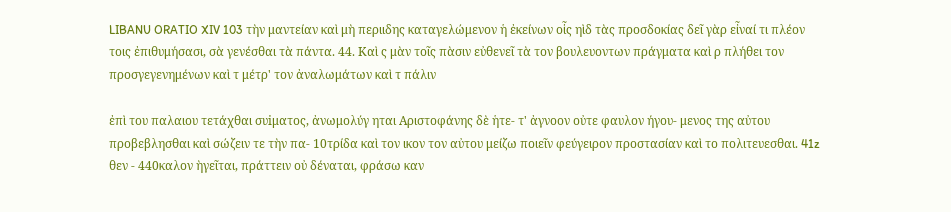LIBANU ORATIO XIV 103 τὴν μαντείαν καὶ μὴ περιιδης καταγελώμενον ἡ ἐκείνων οἷς ηὶδ τὰς προσδοκίας δεῖ γὰρ εἶναί τι πλέον τοις ἐπιθυμήσασι, σὰ γενέσθαι τὰ πάντα. 44. Καὶ ς μὰν τοῖς πὰσιν εὐθενεῖ τὰ τον βουλευοντων πράγματα καὶ ρ πλήθει τον προσγεγενημένων καὶ τ μέτρ' τον ἀναλωμάτων καὶ τ πάλιν

ἐπὶ του παλαιου τετάχθαι συiματος, ἀνωμολύγ ηται Αριστοφάνης δὲ ἡτε- τ' ἀγνοον οὐτε φαυλον ήγου- μενος της αὐτου προβεβλησθαι καὶ σώζειν τε τὴν πα- 10τρίδα καὶ τον ικον τον αὐτου μείζω ποιεῖν φεύγειρον προστασίαν καὶ το πολιτευεσθαι. 41z θεν - 440καλον ὴγεῖται, πράττειν οὐ δέναται, φράσω καν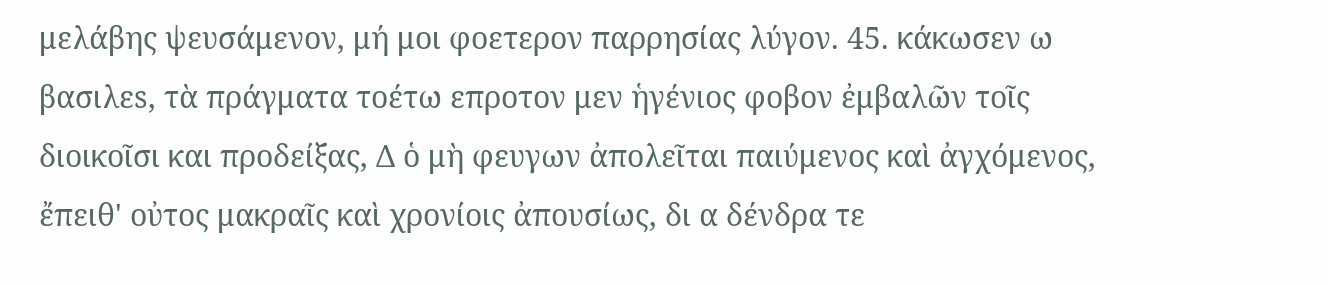μελάβης ψευσάμενον, μή μοι φοετερον παρρησίας λύγον. 45. κάκωσεν ω βασιλεs, τὰ πράγματα τοέτω επροτον μεν ἡγένιος φοβον ἐμβαλῶν τοῖς διοικοῖσι και προδείξας, Δ ὁ μὴ φευγων ἀπολεῖται παιύμενος καὶ ἀγχόμενος, ἔπειθ' οὐτος μακραῖς καὶ χρονίοις ἀπουσίως, δι α δένδρα τε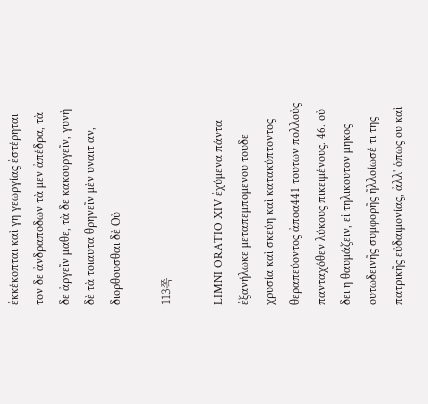ἐκκέκοπται καὶ γη γεωργίας ἐστέρηται τον δε ἀνδραποδων τὰ μεν ἀπέδρα, τὰ δε ἀργεῖν μαθε, τὰ δε κακουργεῖν, γυνὴ δὲ τὰ τοιαυτα θρηνεῖν μὲν υναιτ αν, διορθουσθαι δὲ Οὐ

113쪽

LIMNI ORATIO XIV ἐχύμενα πάντα ἐξανήλωκε μεταπεμπομενου τουδε χρυσία καὶ σκεύη καὶ κατακύπτοντος θεραπεύοντος ἀποα441 τουτων πολλοὐς πανταχόθεν λύκους πικειμένους. 46. οὐ δει η θαυμάζειν, εἰ τηλικουτον μηκος ουτωδεινῆς συμφορῆς ῆλλοίωσέ τι της πατρικῆς εὐδαιμονίας, ἀλλ' ὁπως ου καὶ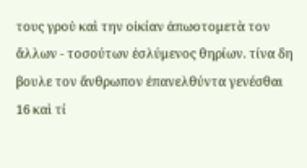τους γροὐ καὶ την οἰκίαν ἀπωοτομετὰ τον ἄλλων - τοσούτων ἐσλύμενος θηρίων. τίνα δη βουλε τον ἄνθρωπον ἐπανελθύντα γενέσθαι 16 καὶ τί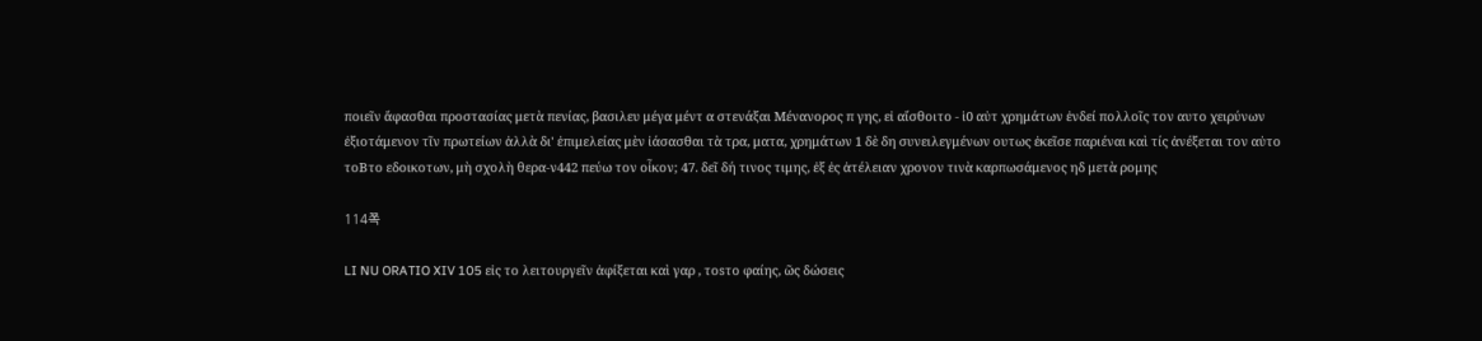ποιεῖν ἄφασθαι προστασίας μετὰ πενίας, βασιλευ μέγα μέντ α στενάξαι Μένανορος π γης, εἰ αἴσθοιτο - ἱ0 αὐτ χρημάτων ἐνδεί πολλοῖς τον αυτο χειρύνων ἐξιοτάμενον τῖν πρωτείων ἀλλὰ δι' ἐπιμελείας μὲν ἰάσασθαι τὰ τρα, ματα, χρημάτων 1 δὲ δη συνειλεγμένων ουτως ἐκεῖσε παριέναι καὶ τίς ἀνέξεται τον αὐτο τοBτο εδοικοτων, μὴ σχολὴ θερα-ν442 πεύω τον οἶκον; 47. δεῖ δή τινος τιμης, ἐξ ἐς ἀτέλειαν χρονον τινὰ καρπωσάμενος ηδ μετὰ ρομης

114쪽

LI NU ORATIO XIV 105 εἰς το λειτουργεῖν ἀφίξεται καὶ γαρ , τοsτο φαίης, ῶς δώσεις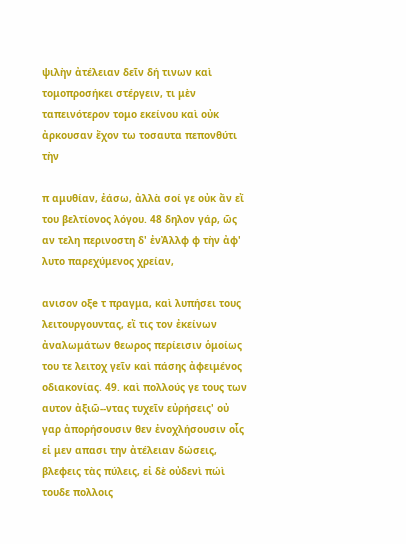ψιλὴν ἀτέλειαν δεῖν δή τινων καὶ τομοπροσήκει στέργειν, τι μὲν ταπεινότερον τομο εκείνου καὶ οὐκ ἀρκουσαν ἔχον τω τοσαυτα πεπονθύτι τὴν

π αμυθίαν, ἐάσω, ἀλλὰ σοί γε οὐκ ἄν εἴ του βελτίονος λόγου. 48 δηλον γάρ, ῶς αν τελη περινοστη δ' ἐνἈλλφ φ τὴν ἀφ' λυτο παρεχύμενος χρείαν,

ανισον οξe τ πραγμα, καὶ λυπήσει τους λειτουργουντας, εἴ τις τον ἐκείνων ἀναλωμάτων θεωρος περίεισιν ὁμοίως του τε λειτοχ γεῖν καὶ πάσης ἀφειμένος οδιακονίας. 49. καὶ πολλούς γε τους των αυτον ἀξιῶ--ντας τυχεῖν εὐρήσεις' οὐ γαρ ἀπορήσουσιν θεν ἐνοχλήσουσιν οἷς εἰ μεν απασι την ἀτέλειαν δώσεις, βλεφεις τὰς πύλεις, εἰ δὲ οὐδενὶ πώὶ τουδε πολλοις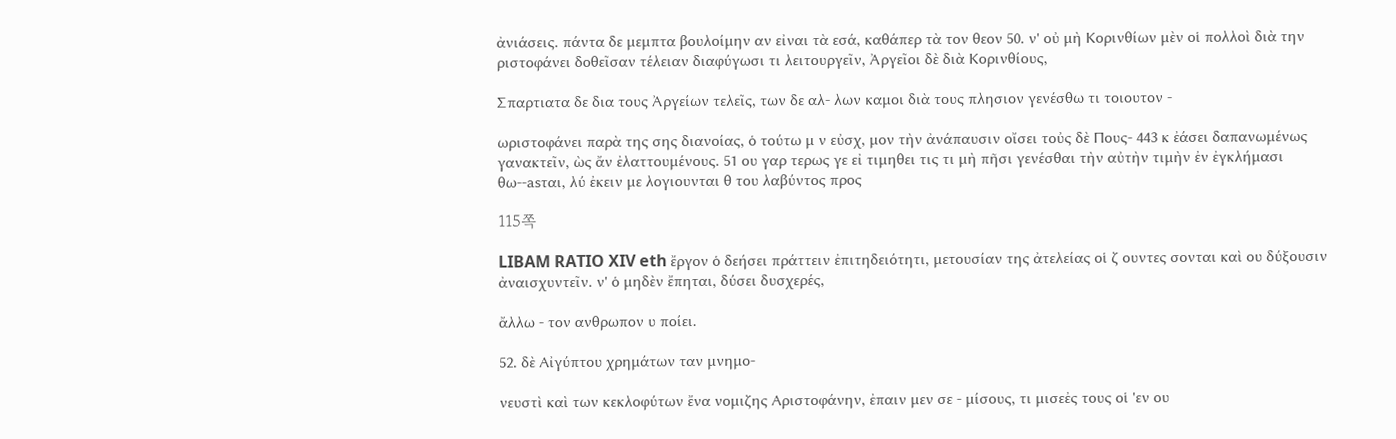ἀνιάσεις. πάντα δε μεμπτα βουλοίμην αν εἰναι τὰ εσά, καθάπερ τὰ τον θεον 50. ν' οὐ μὴ Κορινθίων μὲν οἱ πολλοὶ διὰ την ριστοφάνει δοθεῖσαν τέλειαν διαφύγωσι τι λειτουργεῖν, Ἀργεῖοι δὲ διὰ Κορινθίους,

Σπαρτιατα δε δια τους Ἀργείων τελεῖς, των δε αλ- λων καμοι διὰ τους πλησιον γενέσθω τι τοιουτον -

ωριστοφάνει παρὰ της σης διανοίας, ὁ τούτω μ ν εὐσχ, μον τὴν ἀνάπαυσιν οἴσει τοὐς δὲ Πους- 443 κ ἐάσει δαπανωμένως γανακτεῖν, ὼς ἄν ἐλαττουμένους. 51 ου γαρ τερως γε εἰ τιμηθει τις τι μὴ πῆσι γενέσθαι τὴν αὐτὴν τιμὴν ἐν ἐγκλήμασι θω--asται, λύ ἐκειν με λογιουνται θ του λαβύντος προς

115쪽

LIBAM RATIO XIV eth ἔργον ὁ δεήσει πράττειν ἐπιτηδειότητι, μετουσίαν της ἀτελείας οἱ ζ ουντες σονται καὶ ου δύξουσιν ἀναισχυντεῖν. ν' ὁ μηδὲν ἔπηται, δύσει δυσχερές,

ἄλλω - τον ανθρωπον υ ποίει.

52. δὲ Αἰγύπτου χρημάτων ταν μνημο-

νευστὶ καὶ των κεκλοφύτων ἔνα νομιζης Αριστοφάνην, ἐπαιν μεν σε - μίσους, τι μισεἐς τους οἱ 'εν ου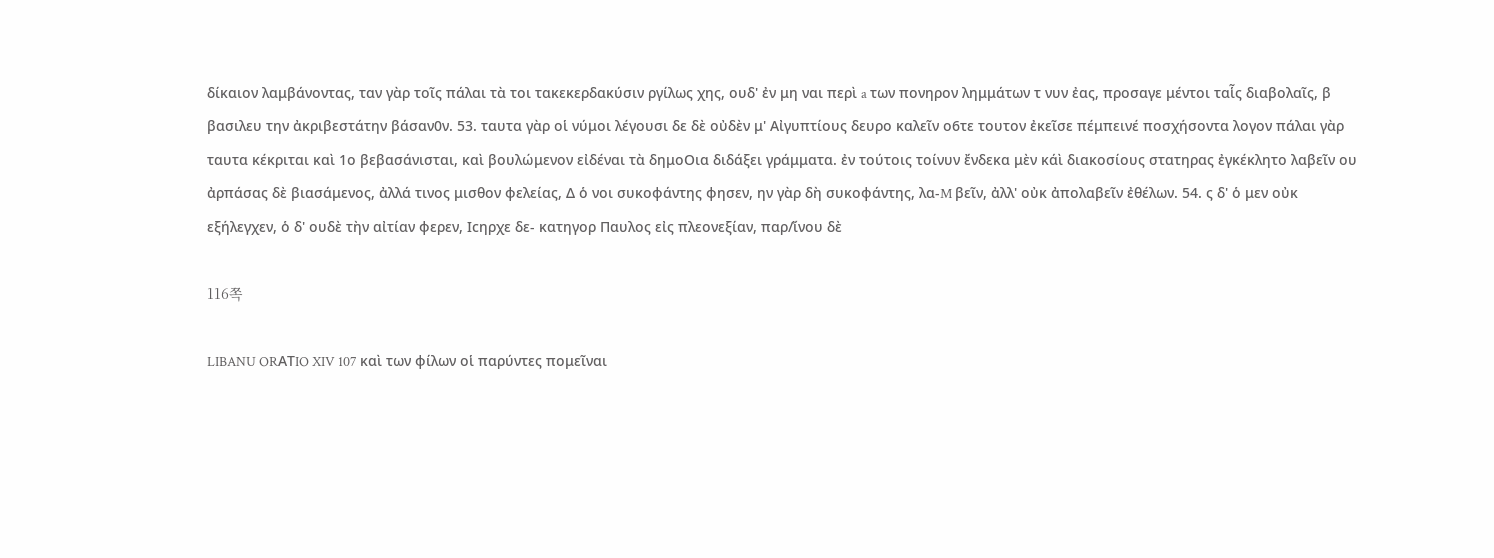δίκαιον λαμβάνοντας, ταν γὰρ τοῖς πάλαι τὰ τοι τακεκερδακύσιν ργίλως χης, ουδ' ἐν μη ναι περὶ a των πονηρον λημμάτων τ νυν ἐας, προσαγε μέντοι ταἷς διαβολαῖς, β βασιλευ την ἀκριβεστάτην βάσαν0ν. 53. ταυτα γὰρ οἱ νύμοι λέγουσι δε δὲ οὐδὲν μ' Αἰγυπτίους δευρο καλεῖν ο6τε τουτον ἐκεῖσε πέμπεινέ ποσχήσοντα λογον πάλαι γὰρ ταυτα κέκριται καὶ 1ο βεβασάνισται, καὶ βουλώμενον εἰδέναι τὰ δημοOια διδάξει γράμματα. ἐν τούτοις τοίνυν ἔνδεκα μὲν κάὶ διακοσίους στατηρας ἐγκέκλητο λαβεῖν ου ἀρπάσας δὲ βιασάμενος, ἀλλά τινος μισθον φελείας, Δ ὁ νοι συκοφάντης φησεν, ην γὰρ δὴ συκοφάντης, λα-M βεῖν, ἀλλ' οὐκ ἀπολαβεῖν ἐθέλων. 54. ς δ' ὁ μεν οὐκ εξήλεγχεν, ὁ δ' ουδὲ τὴν αἰτίαν φερεν, Icηρχε δε- κατηγορ Παυλος εἰς πλεονεξίαν, παρ/ἴνου δὲ

116쪽

LIBANU ORΑΤIO XIV 107 καὶ των φίλων οἱ παρύντες πομεῖναι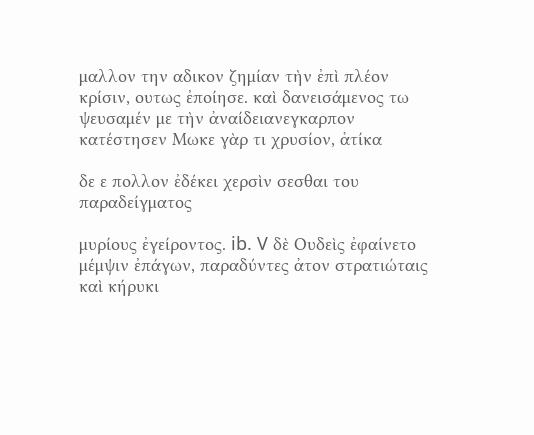μαλλον την αδικον ζημίαν τὴν ἐπὶ πλέον κρίσιν, ουτως ἐποίησε. καὶ δανεισάμενος τω ψευσαμέν με τὴν ἀναίδειανεγκαρπον κατέστησεν Μωκε γὰρ τι χρυσίον, ἀτίκα

δε ε πολλον ἐδέκει χερσὶν σεσθαι του παραδείγματος

μυρίους ἐγείροντος. ib. V δὲ Ουδεὶς ἐφαίνετο μέμψιν ἐπάγων, παραδύντες ἀτον στρατιώταις καὶ κήρυκι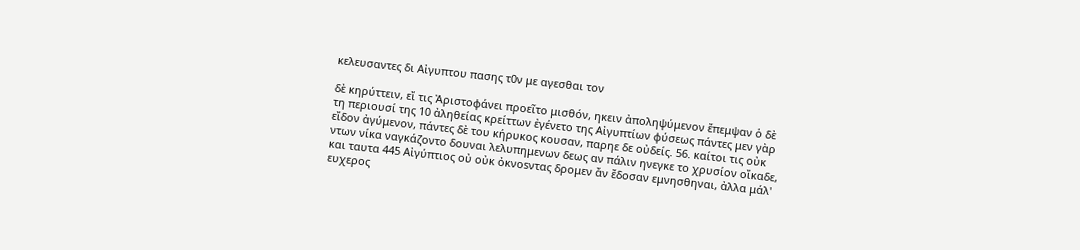κελευσαντες δι Αἰγυπτου πασης τ0ν με αγεσθαι τον

δὲ κηρύττειν, εἴ τις Ἀριστοφάνει προεῖτο μισθόν, ηκειν ἀποληψύμενον ἔπεμψαν ὁ δὲ τη περιουσί της 10 ἀληθείας κρείττων ἐγένετο της Αἰγυπτίων φύσεως πάντες μεν γὰρ εἴδον ἀγύμενον, πάντες δὲ του κήρυκος κουσαν, παρηε δε οὐδείς. 56. καίτοι τις οὐκ ντων νίκα ναγκάζοντο δουναι λελυπημενων δεως αν πάλιν ηνεγκε το χρυσίον οἴκαδε, και ταυτα 445 Αἰγύπτιος οὐ οὐκ ὀκνοsντας δρομεν ἄν ἔδοσαν εμνησθηναι, ἀλλα μάλ' ευχερος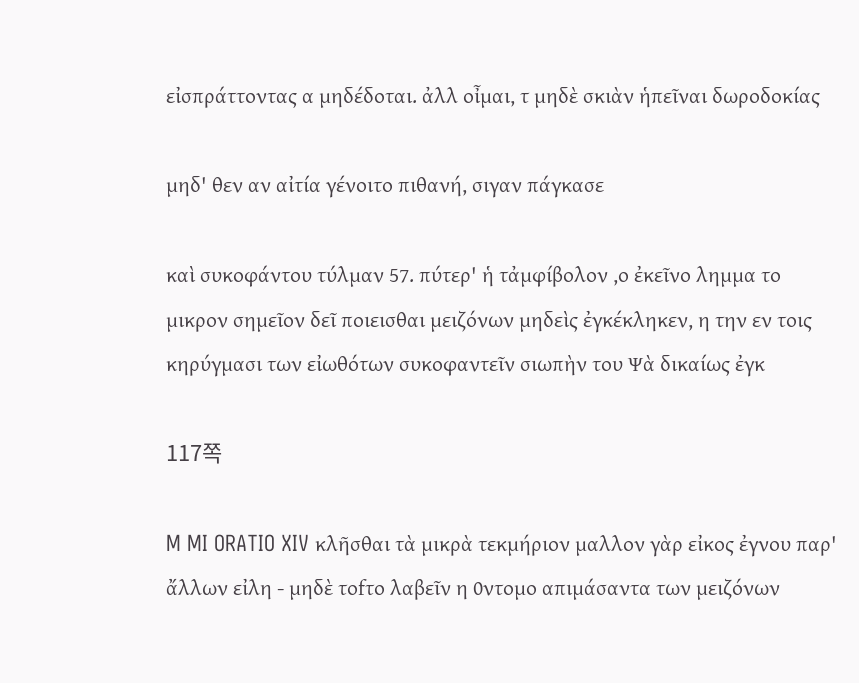εἰσπράττοντας α μηδέδοται. ἀλλ οἶμαι, τ μηδὲ σκιὰν ἡπεῖναι δωροδοκίας

μηδ' θεν αν αἰτία γένοιτο πιθανή, σιγαν πάγκασε

καὶ συκοφάντου τύλμαν 57. πύτερ' ἡ τἀμφίβολον ,ο ἐκεῖνο λημμα το μικρον σημεῖον δεῖ ποιεισθαι μειζόνων μηδεὶς ἐγκέκληκεν, η την εν τοις κηρύγμασι των εἰωθότων συκοφαντεῖν σιωπὴν του Ψὰ δικαίως ἐγκ

117쪽

M MI ORATIO XIV κλῆσθαι τὰ μικρὰ τεκμήριον μαλλον γὰρ εἰκος ἐγνου παρ' ἄλλων εἰλη - μηδὲ τοfτο λαβεῖν η 0ντομο απιμάσαντα των μειζόνων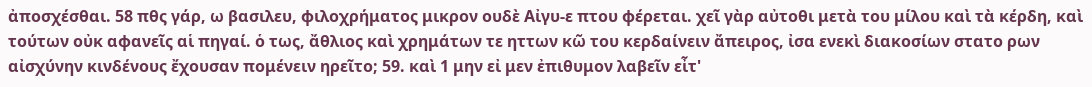ἀποσχέσθαι. 58 πθς γάρ, ω βασιλευ, φιλοχρήματος μικρον ουδὲ Αἰγυ-ε πτου φέρεται. χεῖ γὰρ αὐτοθι μετὰ του μίλου καὶ τὰ κέρδη, καὶ τούτων οὐκ αφανεῖς αἱ πηγαί. ὁ τως, ἄθλιος καὶ χρημάτων τε ηττων κῶ του κερδαίνειν ἄπειρος, ἰσα ενεκὶ διακοσίων στατο ρων αἰσχύνην κινδένους ἔχουσαν πομένειν ηρεῖτο; 59. καὶ 1 μην εἰ μεν ἐπιθυμον λαβεῖν εἶτ'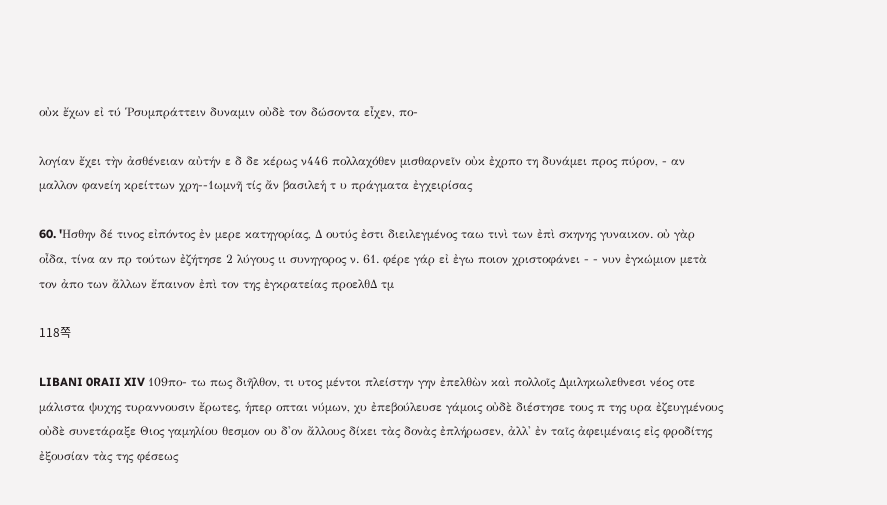οὐκ ἔχων εἰ τύ Ῥσυμπράττειν δυναμιν οὐδὲ τον δώσοντα εἶχεν, πο-

λογίαν ἔχει τὴν ἀσθένειαν αὐτήν ε δ δε κέρως ν446 πολλαχόθεν μισθαρνεῖν οὐκ ἐχρπο τη δυνάμει προς πύρον, - αν μαλλον φανείη κρείττων χρη--1ωμνῆ τίς ἄν βασιλεἡ τ υ πράγματα ἐγχειρίσας

60. 'Hσθην δέ τινος εἰπόντος ἐν μερε κατηγορίας, Δ ουτύς ἐστι διειλεγμένος ταω τινὶ των ἐπὶ σκηνης γυναικον. οὐ γὰρ οἶδα, τίνα αν πρ τούτων ἐζήτησε 2 λύγους ιι συνηγορος ν. 61. φέρε γάρ εἰ ἐγω ποιον χριστοφάνει - - νυν ἐγκώμιον μετὰ τον ἀπο των ἄλλων ἔπαινον ἐπὶ τον της ἐγκρατείας προελθΔ τμ

118쪽

LIBANI 0RAII XIV 109πο- τω πως διῆλθον, τι υτος μέντοι πλείστην γην ἐπελθὼν καὶ πολλοῖς Δμιληκωλεθνεσι νέος οτε μάλιστα ψυχης τυραννουσιν ἔρωτες, ἡπερ οπται νύμων, χυ ἐπεβούλευσε γάμοις οὐδὲ διέστησε τους π της υρα ἐζευγμένους οὐδὲ συνετάραξε Θιος γαμηλίου θεσμον ου δ'ον ἄλλους δίκει τὰς δονὰς ἐπλήρωσεν, ἀλλ' ἐν ταῖς ἀφειμέναις εἰς φροδίτης ἐξουσίαν τὰς της φέσεως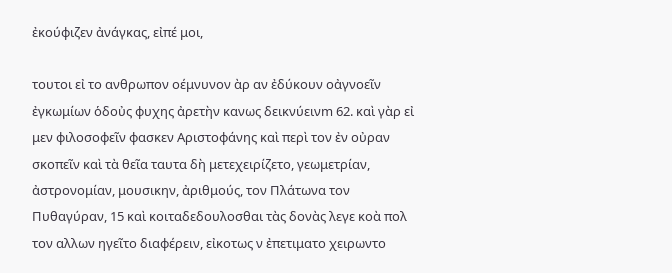ἐκούφιζεν ἀνάγκας, εἰπέ μοι,

τουτοι εἰ το ανθρωπον οέμνυνον ὰρ αν ἐδύκουν οἀγνοεῖν ἐγκωμίων ὁδοὐς φυχης ἀρετὴν κανως δεικνύεινm 62. καὶ γὰρ εἰ μεν φιλοσοφεῖν φασκεν Αριστοφάνης καὶ περὶ τον ἐν οὐραν σκοπεῖν καὶ τὰ θεῖα ταυτα δὴ μετεχειρίζετο, γεωμετρίαν, ἀστρονομίαν, μουσικην, ἀριθμούς, τον Πλάτωνα τον Πυθαγύραν, 15 καὶ κοιταδεδουλοσθαι τὰς δονὰς λεγε κοὰ πολ τον αλλων ηγεῖτο διαφέρειν, εἰκοτως ν ἐπετιματο χειρωντο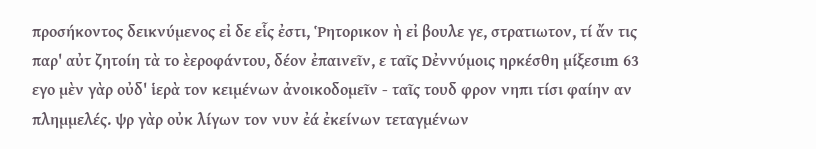προσήκοντος δεικνύμενος εἰ δε εἷς ἐστι, Ῥητορικον ὴ εἰ βουλε γε, στρατιωτον, τί ἄν τις παρ' αὐτ ζητοίη τὰ το ὲεροφάντου, δέον ἐπαινεῖν, ε ταῖς Dἐννύμοις ηρκέσθη μίξεσιm 63 εγο μὲν γὰρ οὐδ' ἱερὰ τον κειμένων ἀνοικοδομεῖν - ταῖς τουδ φρον νηπι τίσι φαίην αν πλημμελές. ψρ γὰρ οὐκ λίγων τον νυν ἐά ἐκείνων τεταγμένων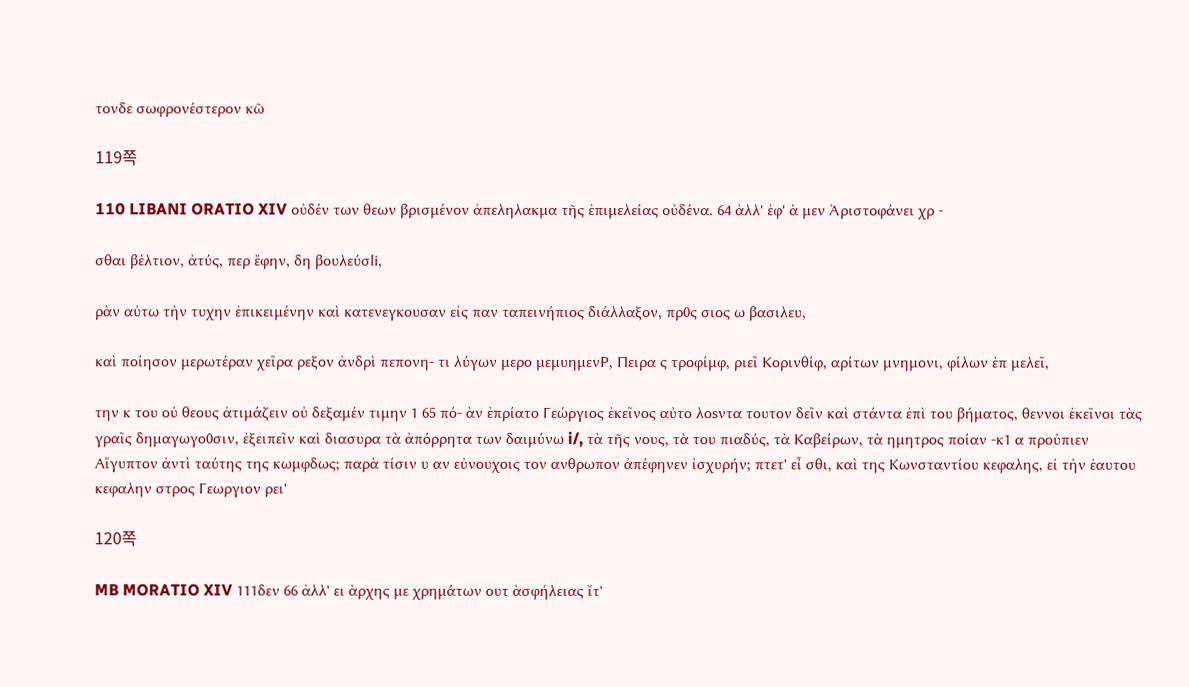τονδε σωφρονέστερον κῶ

119쪽

110 LIBANI ORATIO XIV οὐδέν των θεων βρισμένον ἀπεληλακμα τῆς ἐπιμελείας οὐδένα. 64 ἀλλ' ἐφ' ὰ μεν Ἀριστοφάνει χρ -

σθαι βέλτιον, ἀτύς, περ ἔφην, δη βουλεύσli,

ρὰν αὐτω τὴν τυχην ἐπικειμένην καὶ κατενεγκουσαν εἰς παν ταπεινήπιος διάλλαξον, πρ0ς σιος ω βασιλευ,

καὶ ποίησον μερωτέραν χεῖρα ρεξον ἀνδρὶ πεπονη- τι λύγων μερο μεμυημενP, Πειρα ς τροφίμφ, ριεῖ Κορινθίφ, αρίτων μνημονι, φίλων ἐπ μελεῖ,

την κ του οὐ θεους ἀτιμάζειν οὐ δεξαμέν τιμην 1 65 πό- ὰν ἐπρίατο Γεώργιος ἐκεῖνος αὐτο λοsντα τουτον δεῖν καὶ στάντα ἐπὶ του βήματος, θεννοι ἐκεῖνοι τὰς γραῖς δημαγωγο0σιν, ἐξειπεῖν καὶ διασυρα τὰ ἀπόρρητα των δαιμύνω i/, τὰ τῆς νους, τὰ του πιαδύς, τὰ Καβείρων, τὰ ημητρος ποίαν -κ1 α προὐπιεν Αἴγυπτον ἀντὶ ταύτης της κωμφδως; παρὰ τίσιν υ αν εὐνουχοις τον ανθρωπον ἀπέφηνεν ἰσχυρήν; πτετ' εἶ σθι, καὶ της Κωνσταντίου κεφαλης, εἰ τὴν ἐαυτου κεφαλην στρος Γεωργιον ρει'

120쪽

MB MORATIO XIV 111δεν 66 ἀλλ' ει ὰρχης με χρημάτων ουτ ὰσφήλειας ἴτ'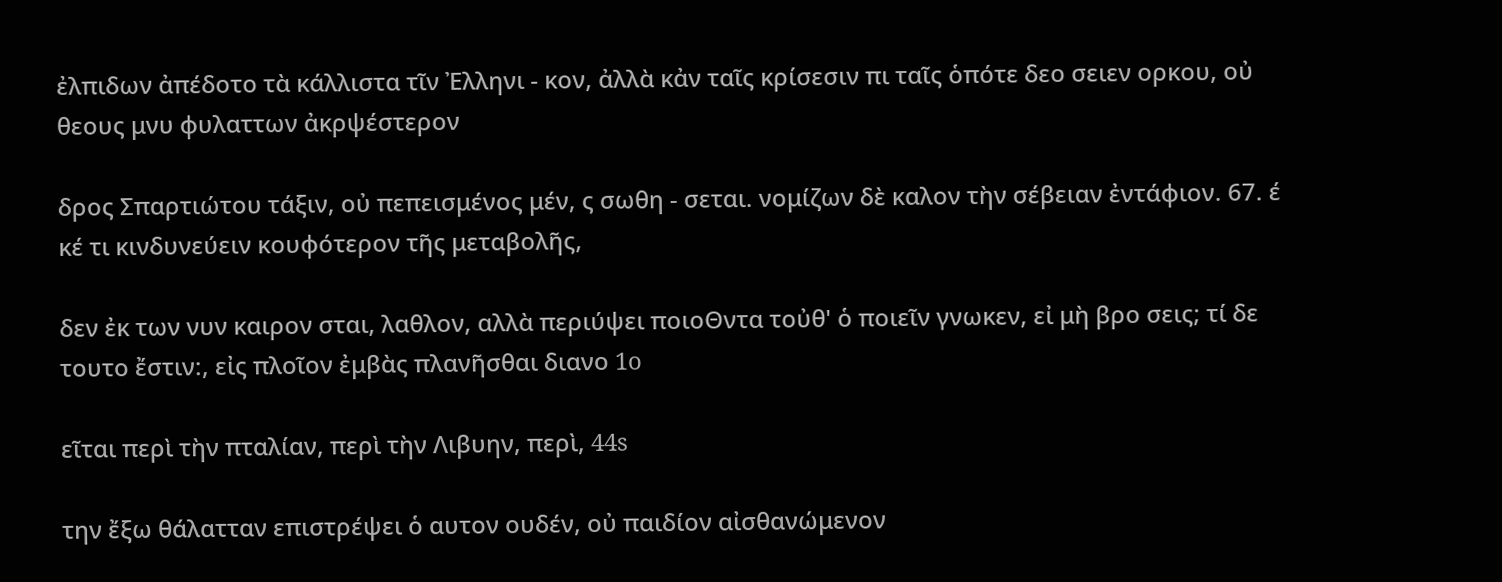ἐλπιδων ἀπέδοτο τὰ κάλλιστα τῖν Ἐλληνι - κον, ἀλλὰ κἀν ταῖς κρίσεσιν πι ταῖς ὁπότε δεο σειεν ορκου, οὐ θεους μνυ φυλαττων ἀκρψέστερον

δρος Σπαρτιώτου τάξιν, οὐ πεπεισμένος μέν, ς σωθη - σεται. νομίζων δὲ καλον τὴν σέβειαν ἐντάφιον. 67. έ κέ τι κινδυνεύειν κουφότερον τῆς μεταβολῆς,

δεν ἐκ των νυν καιρον σται, λαθλον, αλλὰ περιύψει ποιοΘντα τοὐθ' ὁ ποιεῖν γνωκεν, εἰ μὴ βρο σεις; τί δε τουτο ἔστιν:, εἰς πλοῖον ἐμβὰς πλανῆσθαι διανο 1o

εῖται περὶ τὴν πταλίαν, περὶ τὴν Λιβυην, περὶ, 44s

την ἔξω θάλατταν επιστρέψει ὁ αυτον ουδέν, οὐ παιδίον αἰσθανώμενον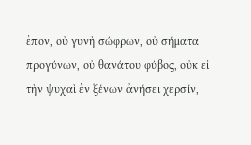ἐπον, οὐ γυνὴ σώφρων, οὐ σήματα προγύνων, οὐ θανάτου φύβος, οὐκ εἰ τὴν ψυχαὶ ἐν ξένων ἀνήσει χερσίν,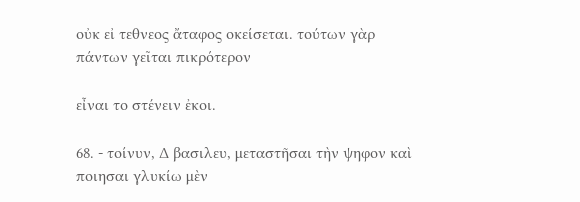οὐκ εἰ τεθνεος ἄταφος οκείσεται. τούτων γὰρ πάντων γεῖται πικρότερον

εἶναι το στένειν ἐκοι.

68. - τοίνυν, Δ βασιλευ, μεταστῆσαι τὴν ψηφον καὶ ποιησαι γλυκίω μὲν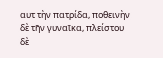αυτ τὴν πατρίδα, ποθεινὴν δὲ τῆν γυναῖκα, πλείστου δὲ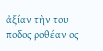ἀξίαν τὴν του ποδος ροθέαν ος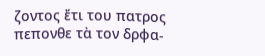ζοντος ἔτι του πατρος πεπονθε τὰ τον δρφα-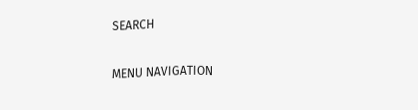SEARCH

MENU NAVIGATION